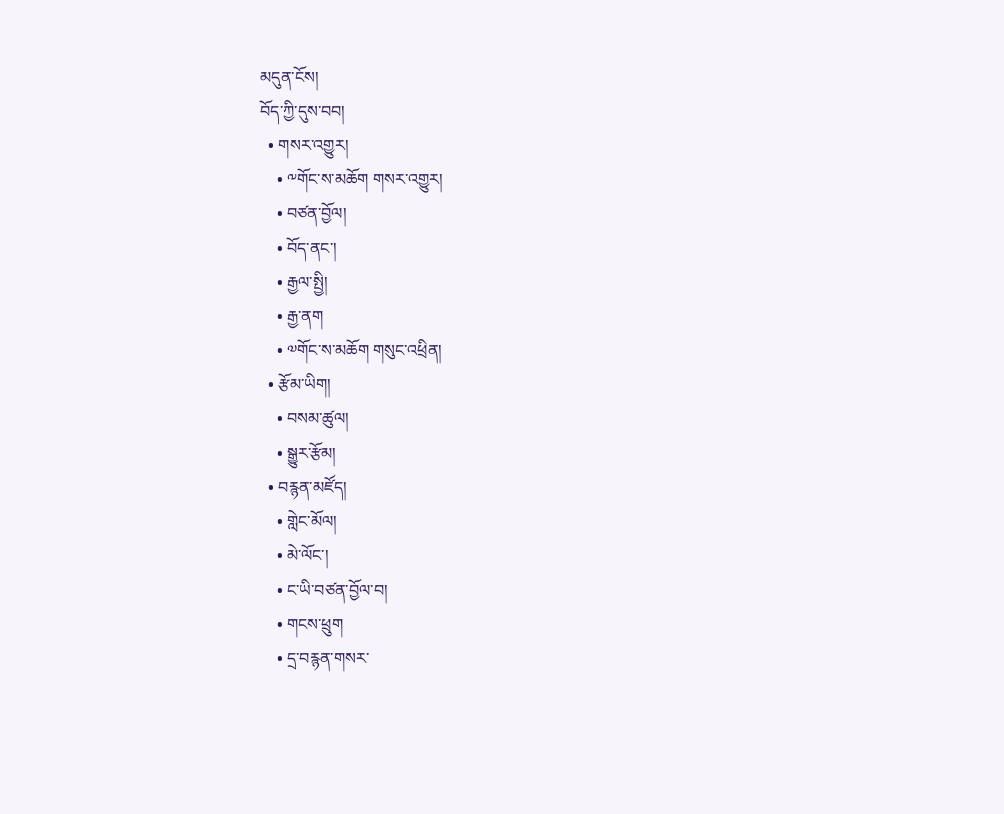མདུན་ངོས།
བོད་ཀྱི་དུས་བབ།
  • གསར་འགྱུར།
    • ༸གོང་ས་མཆོག གསར་འགྱུར།
    • བཙན་བྱོལ།
    • བོད་ནང་།
    • རྒྱལ་སྤྱི།
    • རྒྱ་ནག
    • ༧གོང་ས་མཆོག གསུང་འཕྲིན།
  • རྩོམ་ཡིག།
    • བསམ་ཚུལ།
    • སྒྱུར་རྩོམ།
  • བརྙན་མཛོད།
    • གླེང་མོལ།
    • མེ་ལོང་།
    • ང་ཡི་བཙན་བྱོལ་བ།
    • གངས་ཕྲུག
    • དྲ་བརྙན་གསར་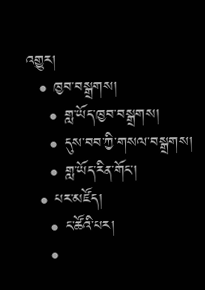འགྱུར།
  • ཁྱབ་བསྒྲགས།
    • གླ་ཡོད་ཁྱབ་བསྒྲགས།
    • དུས་བབ་ཀྱི་གསལ་བསྒྲགས།
    • གླ་ཡོད་རིན་གོང་།
  • པར་མཛོད།
    • ང་ཚོའི་པར།
    •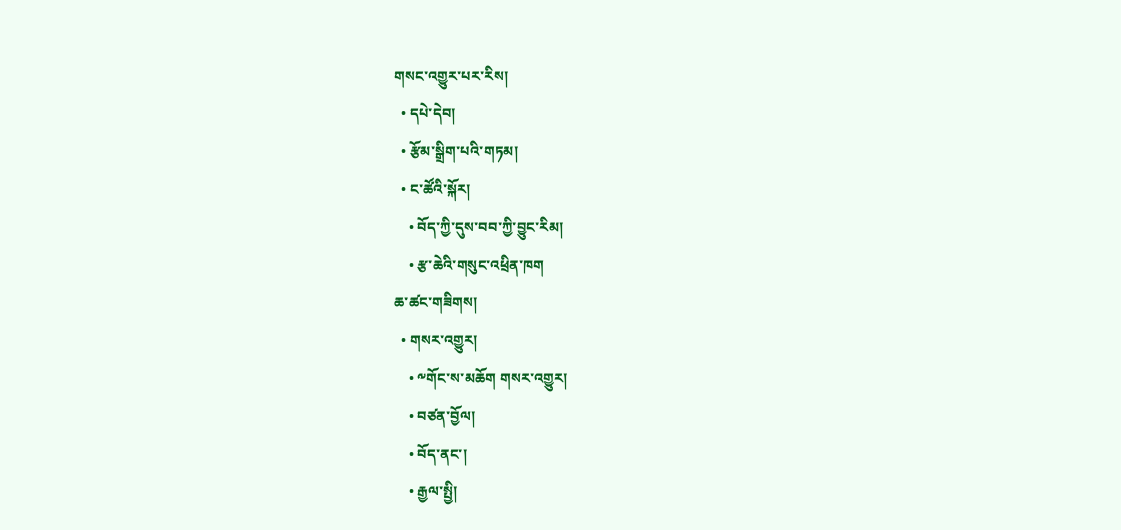གསང་འགྱུར་པར་རིས།
  • དཔེ་དེབ།
  • རྩོམ་སྒྲིག་པའི་གཏམ།
  • ང་ཚོའི་སྐོར།
    • བོད་ཀྱི་དུས་བབ་ཀྱི་བྱུང་རིམ།
    • རྩ་ཆེའི་གསུང་འཕྲིན་ཁག
ཆ་ཚང་གཟིགས།
  • གསར་འགྱུར།
    • ༸གོང་ས་མཆོག གསར་འགྱུར།
    • བཙན་བྱོལ།
    • བོད་ནང་།
    • རྒྱལ་སྤྱི།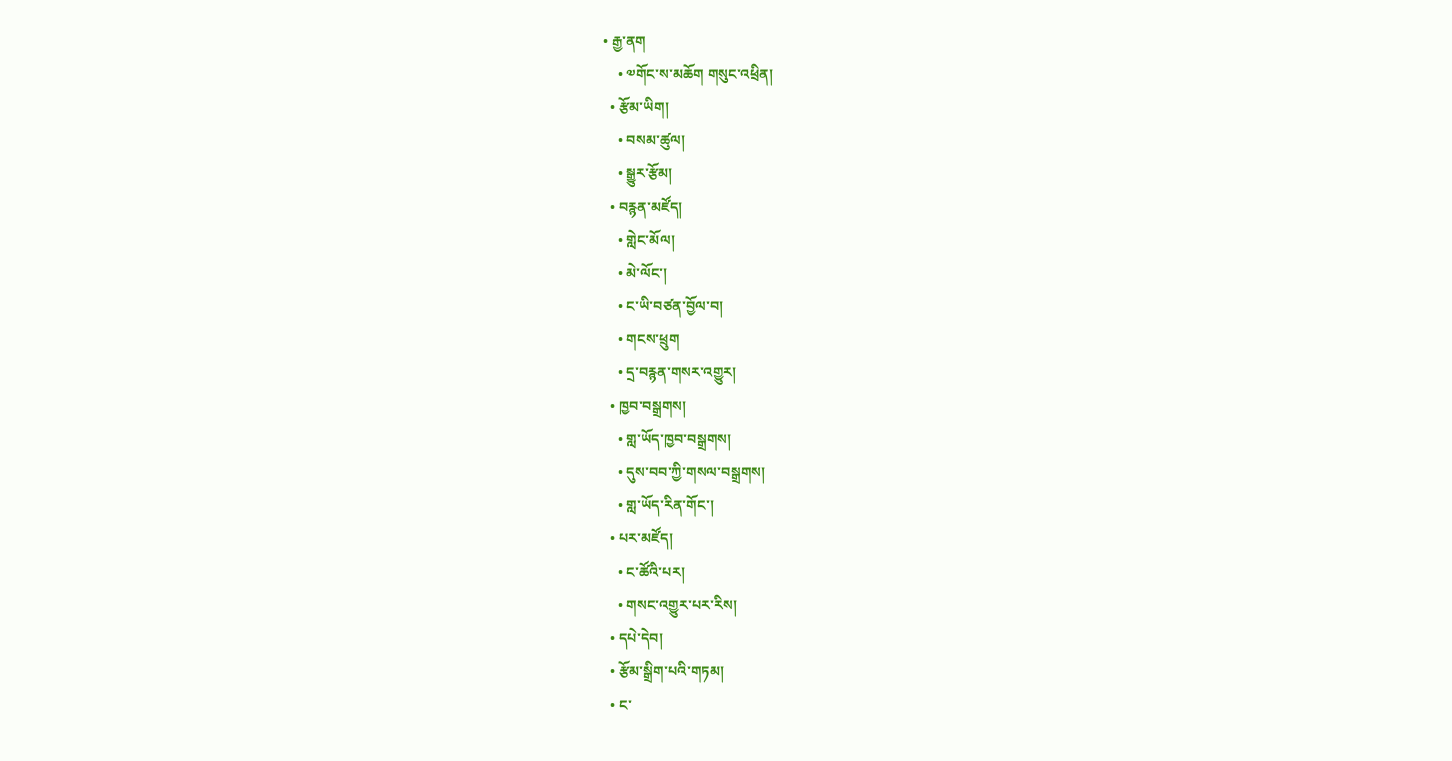• རྒྱ་ནག
    • ༧གོང་ས་མཆོག གསུང་འཕྲིན།
  • རྩོམ་ཡིག།
    • བསམ་ཚུལ།
    • སྒྱུར་རྩོམ།
  • བརྙན་མཛོད།
    • གླེང་མོལ།
    • མེ་ལོང་།
    • ང་ཡི་བཙན་བྱོལ་བ།
    • གངས་ཕྲུག
    • དྲ་བརྙན་གསར་འགྱུར།
  • ཁྱབ་བསྒྲགས།
    • གླ་ཡོད་ཁྱབ་བསྒྲགས།
    • དུས་བབ་ཀྱི་གསལ་བསྒྲགས།
    • གླ་ཡོད་རིན་གོང་།
  • པར་མཛོད།
    • ང་ཚོའི་པར།
    • གསང་འགྱུར་པར་རིས།
  • དཔེ་དེབ།
  • རྩོམ་སྒྲིག་པའི་གཏམ།
  • ང་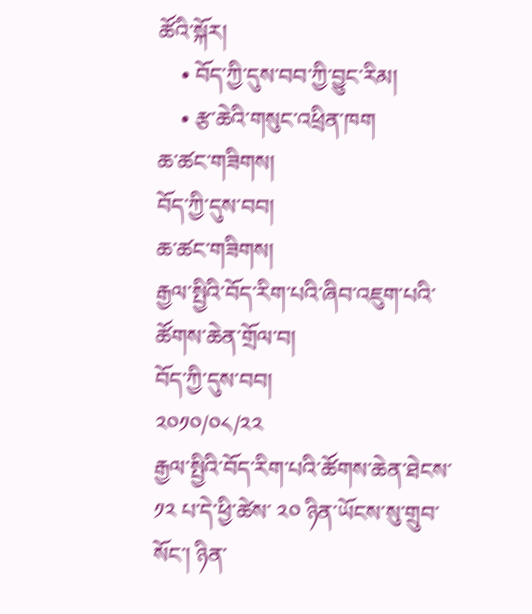ཚོའི་སྐོར།
    • བོད་ཀྱི་དུས་བབ་ཀྱི་བྱུང་རིམ།
    • རྩ་ཆེའི་གསུང་འཕྲིན་ཁག
ཆ་ཚང་གཟིགས།
བོད་ཀྱི་དུས་བབ།
ཆ་ཚང་གཟིགས།
རྒྱལ་སྤྱིའི་བོད་རིག་པའི་ཞིབ་འཇུག་པའི་ཚོགས་ཆེན་གྲོལ་བ།
བོད་ཀྱི་དུས་བབ།
༢༠༡༠/༠༨/༢༢
རྒྱལ་སྤྱིའི་བོད་རིག་པའི་ཚོགས་ཆེན་ཐེངས་ ༡༢ པ་དེ་ཕྱི་ཚེས་ ༢༠ ཉིན་ཡོངས་སུ་གྲུབ་སོང་། ཉིན་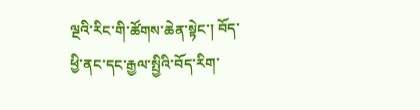ལྔའི་རིང་གི་ཚོགས་ཆེན་སྟེང་། བོད་ཕྱི་ནང་དང་རྒྱལ་སྤྱིའི་བོད་རིག་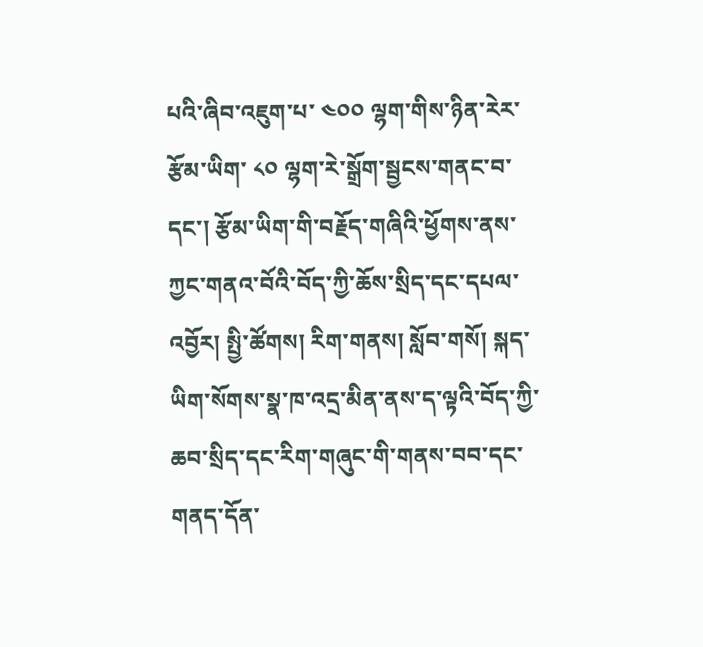པའི་ཞིབ་འཇུག་པ་ ༤༠༠ ལྷག་གིས་ཉིན་རེར་རྩོམ་ཡིག་ ༨༠ ལྷག་རེ་སྒྲོག་སྦྱངས་གནང་བ་དང་། རྩོམ་ཡིག་གི་བརྗོད་གཞིའི་ཕྱོགས་ནས་ཀྱང་གནའ་བོའི་བོད་ཀྱི་ཆོས་སྲིད་དང་དཔལ་འབྱོར། སྤྱི་ཚོགས། རིག་གནས། སློབ་གསོ། སྐད་ཡིག་སོགས་སྣ་ཁ་འདྲ་མིན་ནས་ད་ལྟའི་བོད་ཀྱི་ཆབ་སྲིད་དང་རིག་གཞུང་གི་གནས་བབ་དང་གནད་དོན་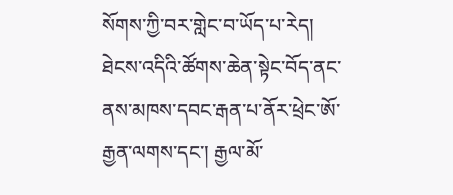སོགས་ཀྱི་བར་གླེང་བ་ཡོད་པ་རེད།
ཐེངས་འདིའི་ཚོགས་ཆེན་སྟེང་བོད་ནང་ནས་མཁས་དབང་རྒན་པ་ནོར་ཕྲེང་ཨོ་རྒྱན་ལགས་དང་། རྒྱལ་མོ་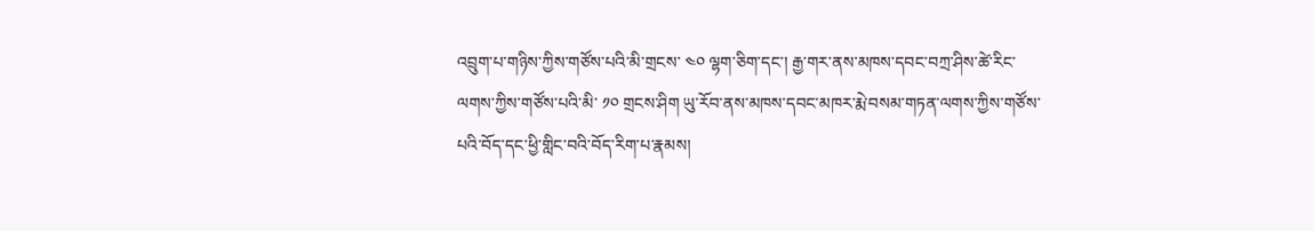འབྲུག་པ་གཉིས་ཀྱིས་གཙོས་པའི་མི་གྲངས་ ༤༠ ལྷག་ཅིག་དང་། རྒྱ་གར་ནས་མཁས་དབང་བཀྲ་ཤིས་ཚེ་རིང་ལགས་ཀྱིས་གཙོས་པའི་མི་ ༡༠ གྲངས་ཤིག ཡུ་རོབ་ནས་མཁས་དབང་མཁར་རྨེ་བསམ་གཏན་ལགས་ཀྱིས་གཙོས་པའི་བོད་དང་ཕྱི་གླིང་བའི་བོད་རིག་པ་རྣམས།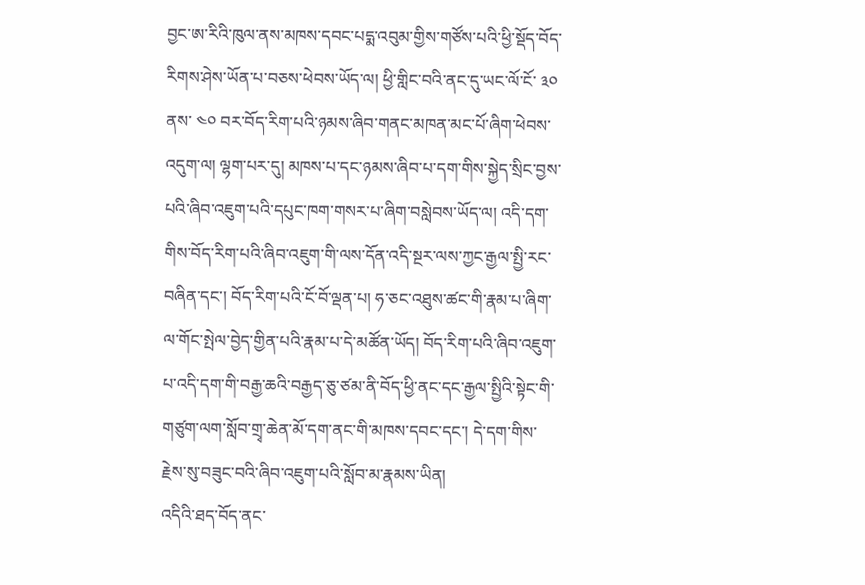བྱང་ཨ་རིའི་ཁུལ་ནས་མཁས་དབང་པདྨ་འབུམ་གྱིས་གཙོས་པའི་ཕྱི་སྡོད་བོད་རིགས་ཤེས་ཡོན་པ་བཅས་ཕེབས་ཡོད་ལ། ཕྱི་གླིང་བའི་ནང་དུ་ཡང་ལོ་ངོ་ ༣༠ ནས་ ༤༠ བར་བོད་རིག་པའི་ཉམས་ཞིབ་གནང་མཁན་མང་པོ་ཞིག་ཕེབས་འདུག་ལ། ལྷག་པར་དུ། མཁས་པ་དང་ཉམས་ཞིབ་པ་དག་གིས་སྐྱེད་སྲིང་བྱས་པའི་ཞིབ་འཇུག་པའི་དཔུང་ཁག་གསར་པ་ཞིག་བསླེབས་ཡོད་ལ། འདི་དག་གིས་བོད་རིག་པའི་ཞིབ་འཇུག་གི་ལས་དོན་འདི་སྔར་ལས་ཀྱང་རྒྱལ་སྤྱི་རང་བཞིན་དང་། བོད་རིག་པའི་ངོ་བོ་ལྡན་པ། ཧ་ཅང་འཐུས་ཚང་གི་རྣམ་པ་ཞིག་ལ་གོང་སྤེལ་བྱེད་གྱིན་པའི་རྣམ་པ་དེ་མཚོན་ཡོད། བོད་རིག་པའི་ཞིབ་འཇུག་པ་འདི་དག་གི་བརྒྱ་ཆའི་བརྒྱད་ཅུ་ཙམ་ནི་བོད་ཕྱི་ནང་དང་རྒྱལ་སྤྱིའི་སྟེང་གི་གཙུག་ལག་སློབ་གྲྭ་ཆེན་མོ་དག་ནང་གི་མཁས་དབང་དང་། དེ་དག་གིས་རྗེས་སུ་བཟུང་བའི་ཞིབ་འཇུག་པའི་སློབ་མ་རྣམས་ཡིན།
འདིའི་ཐད་བོད་ནང་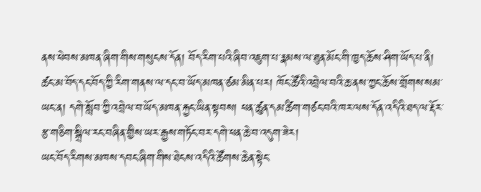ནས་ཕེབས་མཁན་ཞིག་གིས་གསུངས་དོན། བོད་རིག་པའི་ཞིབ་འཇུག་པ་རྣམས་ལ་ཐུན་མོང་གི་ཁྱད་ཆོས་ཤིག་ཡོད་པ་ནི། ཚང་མ་བོད་དང་བོད་ཀྱི་རིག་གནས་ལ་དང་བ་ཡོད་མཁན་ཙམ་མིན་པར། ཁོང་ཚོའི་འབྲེལ་བའི་ཆ་ནས་ཀྱང་ཆོས་གྲོགས་སམ་ཡང་ན། དགེ་སློབ་ཀྱི་འབྲེལ་བ་ཡོད་མཁན་རྐྱང་ཡིན་སྟབས། ཕན་ཚུན་དམ་ཚིག་གཙང་བའི་ཁར་ལས་དོན་འདིའི་ཐད་ལ་རྡོར་རྩ་གཅིག་སྒྲིལ་རང་བཞིན་གྱིས་ཡར་རྒྱས་གཏོང་བར་དགེ་ཕན་ཆེ་བ་འདུག་ཟེར།
ཡང་བོད་རིགས་མཁས་དབང་ཞིག་གིས་ཐེངས་འདིའི་ཚོགས་ཆེན་སྟེང་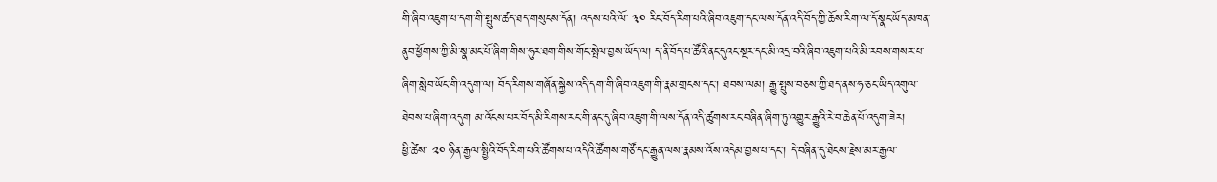གི་ཞིབ་འཇུག་པ་དག་གི་སྤུས་ཚད་ཐད་གསུངས་དོན། འདས་པའི་ལོ་ ༣༠ རིང་བོད་རིག་པའི་ཞིབ་འཇུག་དང་ལས་དོན་འདི་བོད་ཀྱི་ཆོས་རིག་ལ་དོ་སྣང་ཡོད་མཁན་ནུབ་ཕྱོགས་ཀྱི་མི་སྣ་མང་པོ་ཞིག་གིས་ཧུར་ཐག་གིས་གོང་སྤེལ་བྱས་ཡོད་ལ། ད་ནི་བོད་པ་ཚོའི་ནང་དུའང་སྔར་དང་མི་འདྲ་བའི་ཞིབ་འཇུག་པའི་མི་རབས་གསར་པ་ཞིག་སླེབ་ཡོང་གི་འདུག་ལ། བོད་རིགས་གཞོན་སྐྱེས་འདི་དག་གི་ཞིབ་འཇུག་གི་རྣམ་གྲངས་དང་། ཐབས་ལམ། རྒྱུ་སྤུས་བཅས་ཀྱི་ཐད་ནས་ཧ་ཅང་ཡིད་འགུལ་ཐེབས་པ་ཞིག་འདུག མ་འོངས་པར་བོད་མི་རིགས་རང་གི་ནང་དུ་ཞིབ་འཇུག་གི་ལས་དོན་འདི་ཚུགས་རང་བཞིན་ཞིག་ཏུ་འགྱུར་རྒྱུའི་རེ་བ་ཆེན་པོ་འདུག་ཟེར།
ཕྱི་ཚེས་ ༢༠ ཉིན་རྒྱལ་སྤྱིའི་བོད་རིག་པའི་ཚོགས་པ་འདིའི་ཚོགས་གཙོ་དང་རྒྱུན་ལས་རྣམས་འོས་འདེམ་བྱས་པ་དང་། དེ་བཞིན་དུ་ཐེངས་རྗེས་མར་རྒྱལ་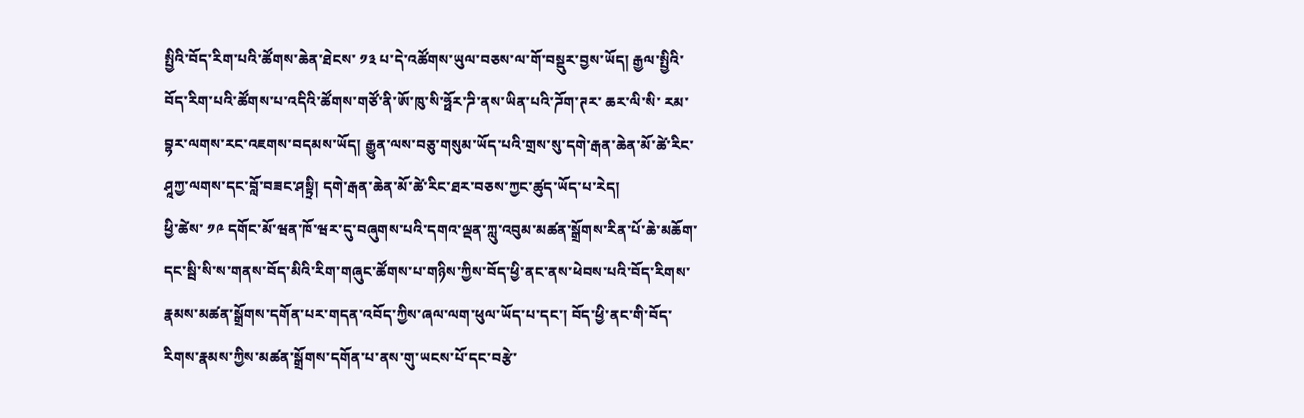སྤྱིའི་བོད་རིག་པའི་ཚོགས་ཆེན་ཐེངས་ ༡༣ པ་དེ་འཚོགས་ཡུལ་བཅས་ལ་གོ་བསྡུར་བྱས་ཡོད། རྒྱལ་སྤྱིའི་བོད་རིག་པའི་ཚོགས་པ་འདིའི་ཚོགས་གཙོ་ནི་ཨོ་ཁུ་སི་ཧྥོར་ཌི་ནས་ཡིན་པའི་ཌོག་ཊར་ ཆར་ལི་སི་ རམ་བྷར་ལགས་རང་འཇགས་བདམས་ཡོད། རྒྱུན་ལས་བཅུ་གསུམ་ཡོད་པའི་གྲས་སུ་དགེ་རྒན་ཆེན་མོ་ཚེ་རིང་ཤཱཀྱ་ལགས་དང་བློ་བཟང་ཤསྟྲི། དགེ་རྒན་ཆེན་མོ་ཚེ་རིང་ཐར་བཅས་ཀྱང་ཚུད་ཡོད་པ་རེད།
ཕྱི་ཚེས་ ༡༩ དགོང་མོ་ཝན་ཁོ་ཝར་དུ་བཞུགས་པའི་དགའ་ལྡན་ཀླུ་འབུམ་མཚན་སྒྲོགས་རིན་པོ་ཆེ་མཆོག་དང་སྦི་སི་ས་གནས་བོད་མིའི་རིག་གཞུང་ཚོགས་པ་གཉིས་ཀྱིས་བོད་ཕྱི་ནང་ནས་ཕེབས་པའི་བོད་རིགས་རྣམས་མཚན་སྒྲོགས་དགོན་པར་གདན་འབོད་ཀྱིས་ཞལ་ལག་ཕུལ་ཡོད་པ་དང་། བོད་ཕྱི་ནང་གི་བོད་རིགས་རྣམས་ཀྱིས་མཚན་སྒྲོགས་དགོན་པ་ནས་གུ་ཡངས་པོ་དང་བརྩེ་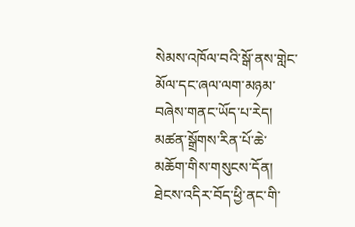སེམས་འཁོལ་བའི་སྒོ་ནས་གླེང་མོལ་དང་ཞལ་ལག་མཉམ་བཞེས་གནང་ཡོད་པ་རེད། མཚན་སྒྲོགས་རིན་པོ་ཆེ་མཆོག་གིས་གསུངས་དོན། ཐེངས་འདིར་བོད་ཕྱི་ནང་གི་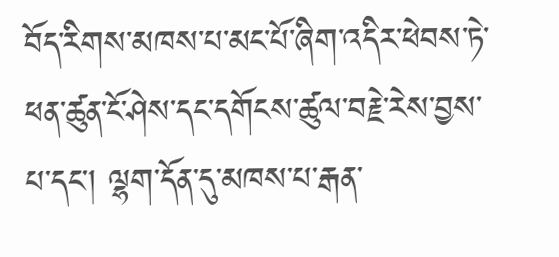བོད་རིགས་མཁས་པ་མང་པོ་ཞིག་འདིར་ཕེབས་ཏེ་ཕན་ཚུན་ངོ་ཤེས་དང་དགོངས་ཚུལ་བརྗེ་རེས་བྱས་པ་དང་། ལྷག་དོན་དུ་མཁས་པ་རྒན་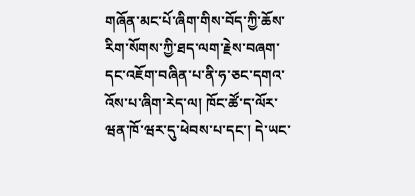གཞོན་མང་པོ་ཞིག་གིས་བོད་ཀྱི་ཆོས་རིག་སོགས་ཀྱི་ཐད་ལག་རྗེས་བཞག་དང་འཇོག་བཞིན་པ་ནི་ཧ་ཅང་དགའ་འོས་པ་ཞིག་རེད་ལ། ཁོང་ཚོ་ད་ལོར་ཝན་ཁོ་ཝར་དུ་ཕེབས་པ་དང་། དེ་ཡང་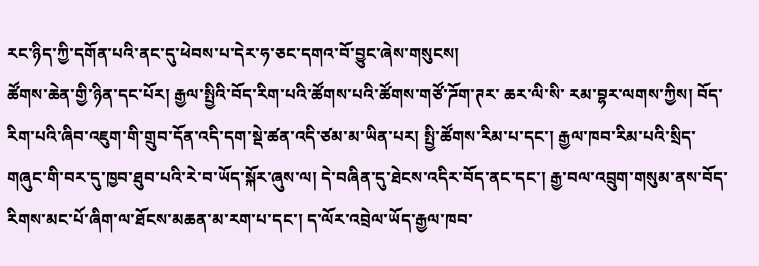རང་ཉིད་ཀྱི་དགོན་པའི་ནང་དུ་ཕེབས་པ་དེར་ཧ་ཅང་དགའ་བོ་བྱུང་ཞེས་གསུངས།
ཚོགས་ཆེན་གྱི་ཉིན་དང་པོར། རྒྱལ་སྤྱིའི་བོད་རིག་པའི་ཚོགས་པའི་ཚོགས་གཙོ་ཌོག་ཊར་ ཆར་ལི་སི་ རམ་བྷར་ལགས་ཀྱིས། བོད་རིག་པའི་ཞིབ་འཇུག་གི་གྲུབ་དོན་འདི་དག་སྡེ་ཚན་འདི་ཙམ་མ་ཡིན་པར། སྤྱི་ཚོགས་རིམ་པ་དང་། རྒྱལ་ཁབ་རིམ་པའི་སྲིད་གཞུང་གི་བར་དུ་ཁྱབ་ཐུབ་པའི་རེ་བ་ཡོད་སྐོར་ཞུས་ལ། དེ་བཞིན་དུ་ཐེངས་འདིར་བོད་ནང་དང་། རྒྱ་བལ་འབྲུག་གསུམ་ནས་བོད་རིགས་མང་པོ་ཞིག་ལ་ཐོངས་མཆན་མ་རག་པ་དང་། ད་ལོར་འབྲེལ་ཡོད་རྒྱལ་ཁབ་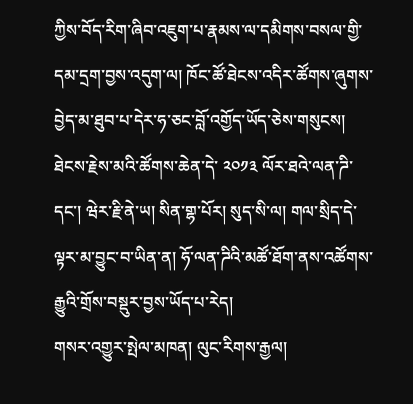ཀྱིས་བོད་རིག་ཞིབ་འཇུག་པ་རྣམས་ལ་དམིགས་བསལ་གྱི་དམ་དྲག་བྱས་འདུག་ལ། ཁོང་ཚོ་ཐེངས་འདིར་ཚོགས་ཞུགས་བྱེད་མ་ཐུབ་པ་དེར་ཧ་ཅང་བློ་འགྱོད་ཡོད་ཅེས་གསུངས།
ཐེངས་རྗེས་མའི་ཚོགས་ཆེན་དེ་ ༢༠༡༣ ལོར་ཐའེ་ལན་ཌི་དང་། ཝེར་རྗི་ནེ་ཡ། སིན་གྷ་པོར། སུད་སི་ལ། གལ་སྲིད་དེ་ལྟར་མ་བྱུང་བ་ཡིན་ན། ཧོ་ལན་ཌིའི་མཚོ་ཐོག་ནས་འཚོགས་རྒྱུའི་གྲོས་བསྡུར་བྱས་ཡོད་པ་རེད།
གསར་འགྱུར་སྤེལ་མཁན། ལུང་རིགས་རྒྱལ།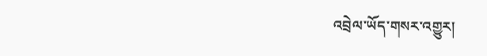འབྲེལ་ཡོད་གསར་འགྱུར།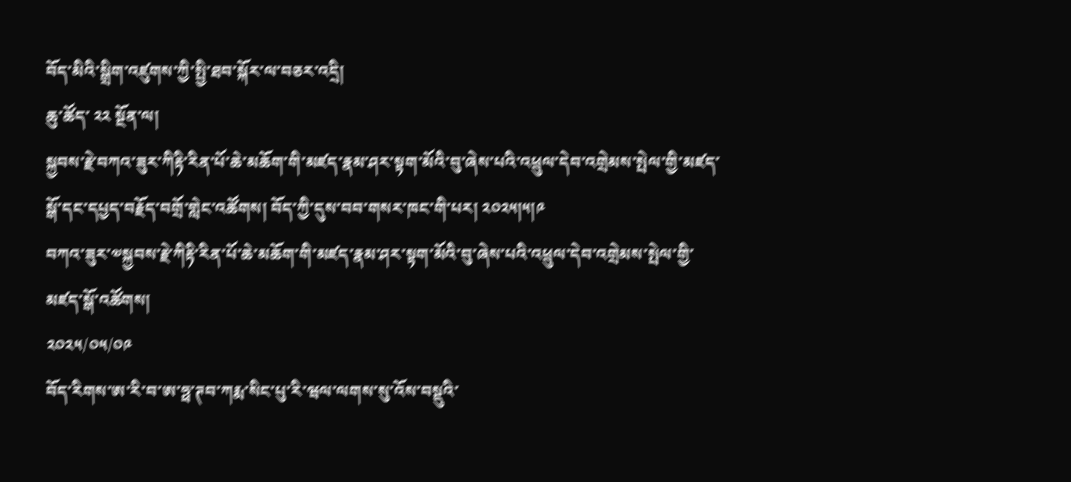བོད་མིའི་སྒྲིག་འཛུགས་ཀྱི་སྤྱི་ཐབ་སྐོར་ལ་བཅར་འདྲི།
ཆུ་ཚོད་ ༢༢ སྔོན་ལ།
སྐྱབས་རྗེ་བཀའ་ཟུར་ཀིརྟི་རིན་པོ་ཆེ་མཆོག་གི་མཛད་རྣམ་ཤར་སྟག་མོའི་བུ་ཞེས་པའི་འཕྲུལ་དེབ་འགྲེམས་སྤེལ་གྱི་མཛད་སྒོ་དང་དཔྱད་བརྗོད་བགྲོ་གླེང་འཚོགས། བོད་ཀྱི་དུས་བབ་གསར་ཁང་གི་པར། ༢༠༢༥།༥།༩
བཀའ་ཟུར་༧སྐྱབས་རྗེ་ཀིརྟི་རིན་པོ་ཆེ་མཆོག་གི་མཛད་རྣམ་ཤར་སྟག་མོའི་བུ་ཞེས་པའི་འཕྲུལ་དེབ་འགྲེམས་སྤེལ་གྱི་མཛད་སྒོ་འཚོགས།
༢༠༢༥/༠༥/༠༩
བོད་རིགས་ཨ་རི་བ་ཨ་ཧྥ་ཊབ་ཀརྨ་སིང་པུ་རི་ཝལ་ལགས་སུ་འོས་བསྡུའི་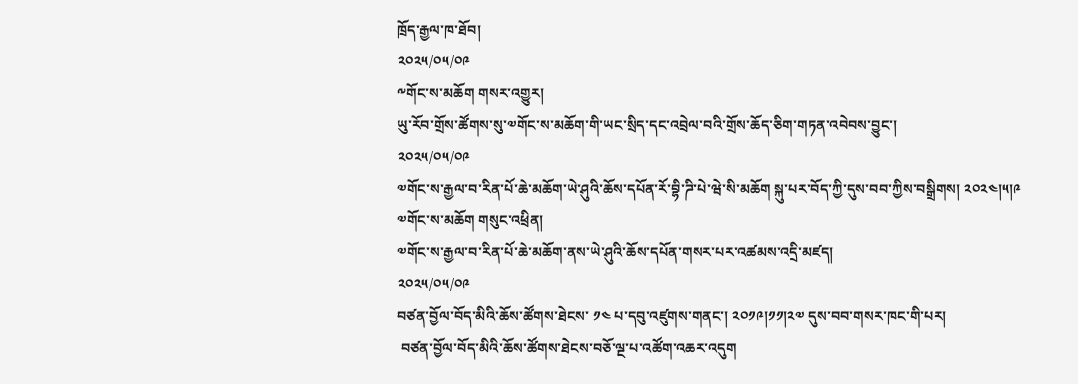ཁྲོད་རྒྱལ་ཁ་ཐོབ།
༢༠༢༥/༠༥/༠༩
༸གོང་ས་མཆོག གསར་འགྱུར།
ཡུ་རོབ་གྲོས་ཚོགས་སུ་༧གོང་ས་མཆོག་གི་ཡང་སྲིད་དང་འབྲེལ་བའི་གྲོས་ཆོད་ཅིག་གཏན་འབེབས་བྱུང་།
༢༠༢༥/༠༥/༠༩
༧གོང་ས་རྒྱལ་བ་རིན་པོ་ཆེ་མཆོག་ཡེ་ཤུའི་ཆོས་དཔོན་རོ་བྷི་ཌི་པེ་ཝེ་སི་མཆོག སྐུ་པར་བོད་ཀྱི་དུས་བབ་ཀྱིས་བསྒྲིགས། ༢༠༢༤།༥།༩
༧གོང་ས་མཆོག གསུང་འཕྲིན།
༧གོང་ས་རྒྱལ་བ་རིན་པོ་ཆེ་མཆོག་ནས་ཡེ་ཤུའི་ཆོས་དཔོན་གསར་པར་འཚམས་འདྲི་མཛད།
༢༠༢༥/༠༥/༠༩
བཙན་བྱོལ་བོད་མིའི་ཆོས་ཚོགས་ཐེངས་ ༡༤ པ་དབུ་འཛུགས་གནང་། ༢༠༡༩།༡༡།༢༧ དུས་བབ་གསར་ཁང་གི་པར།
 བཙན་བྱོལ་བོད་མིའི་ཆོས་ཚོགས་ཐེངས་བཅོ་ལྔ་པ་འཚོག་འཆར་འདུག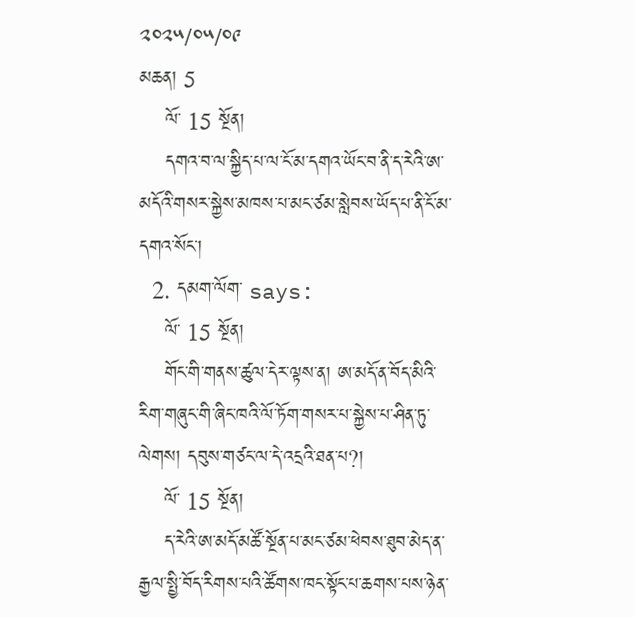༢༠༢༥/༠༥/༠༩
མཆན། 5
    ལོ་ 15 སྔོན།
    དགའ་བ་ལ་སྐྱིད་པ་ལ་ངོ་མ་དགའ་ཡོང་བ་ནི་ད་རེའི་ཨ་མདོའི་གསར་སྐྱེས་མཁས་པ་མང་ཙམ་སླེབས་ཡོད་པ་ནི་ངོ་མ་དགའ་སོང་།
  2. དམག་ལོག་ says:
    ལོ་ 15 སྔོན།
    གོང་གི་གནས་ཚུལ་དེར་ལྟས་ན། ཨ་མདོ་ན་བོད་མིའི་རིག་གཞུང་གི་ཞིང་ཁའི་ལོ་ཏོག་གསར་པ་སྐྱེས་པ་ཤིན་ཏུ་ལེགས། དབུས་གཙང་ལ་དེ་འདྲའི་ཐན་པ?།
    ལོ་ 15 སྔོན།
    ད་རེའི་ཨ་མདོ་མཚོ་སྔོན་པ་མང་ཙམ་ཕེབས་ཐུབ་མེད་ན་རྒྱལ་སྤྱི་བོད་རིགས་པའི་ཚོགས་ཁང་སྟོང་པ་ཆགས་པས་ཉེན་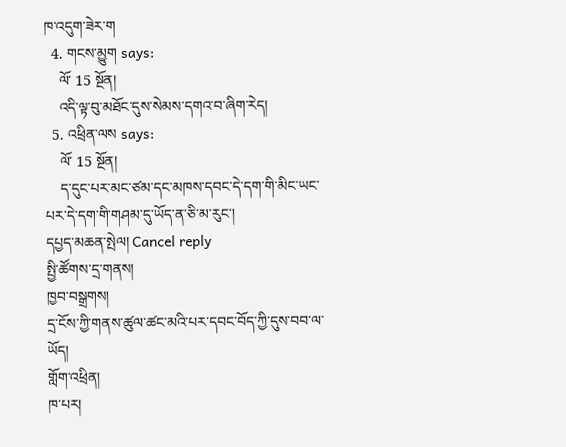ཁ་འདུག་ཟེར་ག
  4. གངས་མྱུག says:
    ལོ་ 15 སྔོན།
    འདི་ལྟ་བུ་མཐོང་དུས་སེམས་དགའ་བ་ཞིག་རེད།
  5. འཕྲིན་ལས says:
    ལོ་ 15 སྔོན།
    ད་དུང་པར་མང་ཙམ་དང་མཁས་དབང་དེ་དག་གི་མིང་ཡང་པར་དེ་དག་གི་གཤམ་དུ་ཡོད་ན་ཅི་མ་རུང་།
དཔྱད་མཆན་སྤེལ། Cancel reply
སྤྱི་ཚོགས་དྲ་གནས།
ཁྱབ་བསྒྲགས།
དྲ་ངོས་ཀྱི་གནས་ཚུལ་ཚང་མའི་པར་དབང་བོད་ཀྱི་དུས་བབ་ལ་ཡོད།
གློག་འཕྲིན།
ཁ་པར།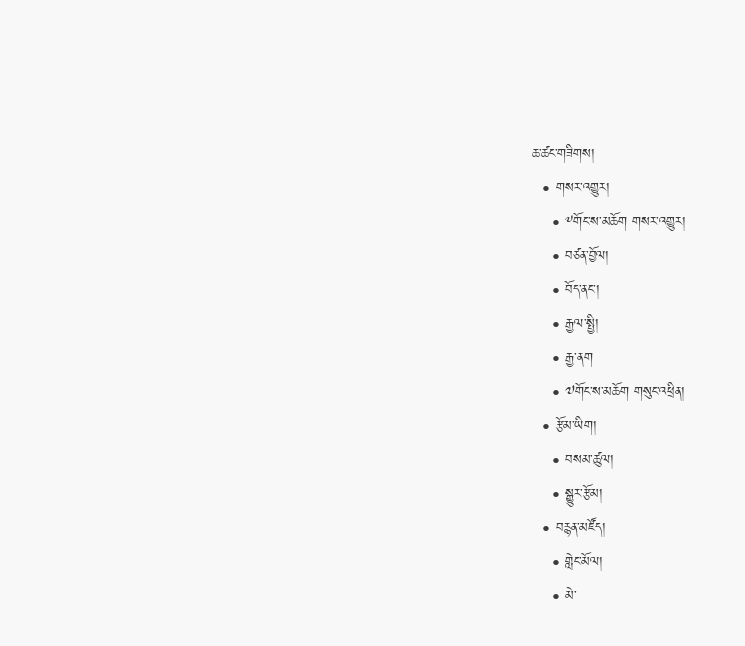ཆ་ཚང་གཟིགས།
  • གསར་འགྱུར།
    • ༸གོང་ས་མཆོག གསར་འགྱུར།
    • བཙན་བྱོལ།
    • བོད་ནང་།
    • རྒྱལ་སྤྱི།
    • རྒྱ་ནག
    • ༧གོང་ས་མཆོག གསུང་འཕྲིན།
  • རྩོམ་ཡིག།
    • བསམ་ཚུལ།
    • སྒྱུར་རྩོམ།
  • བརྙན་མཛོད།
    • གླེང་མོལ།
    • མེ་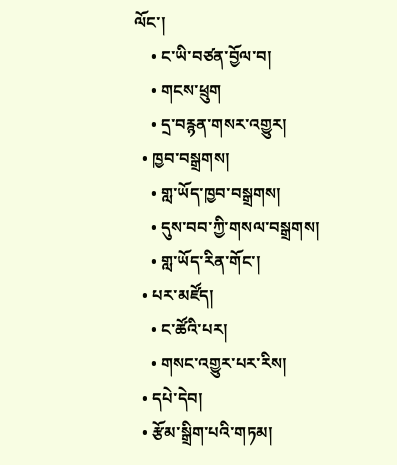ལོང་།
    • ང་ཡི་བཙན་བྱོལ་བ།
    • གངས་ཕྲུག
    • དྲ་བརྙན་གསར་འགྱུར།
  • ཁྱབ་བསྒྲགས།
    • གླ་ཡོད་ཁྱབ་བསྒྲགས།
    • དུས་བབ་ཀྱི་གསལ་བསྒྲགས།
    • གླ་ཡོད་རིན་གོང་།
  • པར་མཛོད།
    • ང་ཚོའི་པར།
    • གསང་འགྱུར་པར་རིས།
  • དཔེ་དེབ།
  • རྩོམ་སྒྲིག་པའི་གཏམ།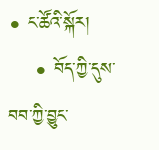• ང་ཚོའི་སྐོར།
    • བོད་ཀྱི་དུས་བབ་ཀྱི་བྱུང་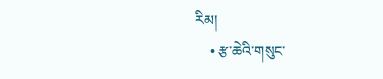རིམ།
    • རྩ་ཆེའི་གསུང་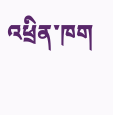འཕྲིན་ཁག